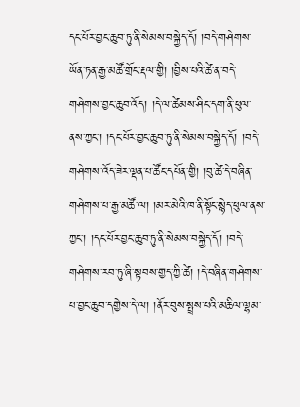དང་པོར་བྱང་ཆུབ་ཏུ་ནི་སེམས་བསྐྱེད་དོ། །བདེ་གཤེགས་ཡོན་ཏན་རྒྱ་མཚོ་གྲོང་རྡལ་གྱི། །བྱིས་པའི་ཚེ་ན་བདེ་གཤེགས་བྱང་ཆུབ་འོད། །དེ་ལ་ཚེམས་ཤིང་དག་ནི་ཕུལ་ནས་ཀྱང་། །དང་པོར་བྱང་ཆུབ་ཏུ་ནི་སེམས་བསྐྱེད་དོ། །བདེ་གཤེགས་འོད་ཟེར་ལྡན་པ་ཚོང་དཔོན་གྱི། །བུ་ཚེ་དེ་བཞིན་གཤེགས་པ་རྒྱ་མཚོ་ལ། །མར་མེའི་ཁ་ནི་སྟོང་སྙེད་ཕུལ་ནས་ཀྱང་། །དང་པོར་བྱང་ཆུབ་ཏུ་ནི་སེམས་བསྐྱེད་དོ། །བདེ་གཤེགས་རབ་ཏུ་ཞི་སྟབས་གྱད་ཀྱི་ཚེ། །དེ་བཞིན་གཤེགས་པ་བྱང་ཆུབ་དགྱེས་དེ་ལ། །ནོར་བུས་སྤྲས་པའི་མཆིལ་ལྷམ་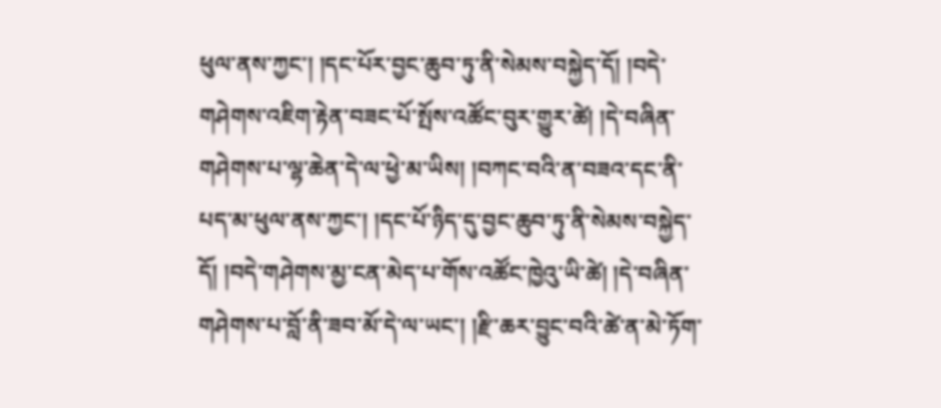ཕུལ་ནས་ཀྱང་། །དང་པོར་བྱང་ཆུབ་ཏུ་ནི་སེམས་བསྐྱེད་དོ། །བདེ་གཤེགས་འཇིག་རྟེན་བཟང་པོ་སྤོས་འཚོང་བུར་གྱུར་ཚེ། །དེ་བཞིན་གཤེགས་པ་ལྷ་ཆེན་དེ་ལ་ཕྱེ་མ་ཡིས། །བཀང་བའི་ན་བཟའ་དང་ནི་པད་མ་ཕུལ་ནས་ཀྱང་། །དང་པོ་ཉིད་དུ་བྱང་ཆུབ་ཏུ་ནི་སེམས་བསྐྱེད་དོ། །བདེ་གཤེགས་མྱ་ངན་མེད་པ་གོས་འཚོང་ཁྱེའུ་ཡི་ཚེ། །དེ་བཞིན་གཤེགས་པ་བློ་ནི་ཟབ་མོ་དེ་ལ་ཡང་། །རྫི་ཆར་བྱུང་བའི་ཚེ་ན་མེ་ཏོག་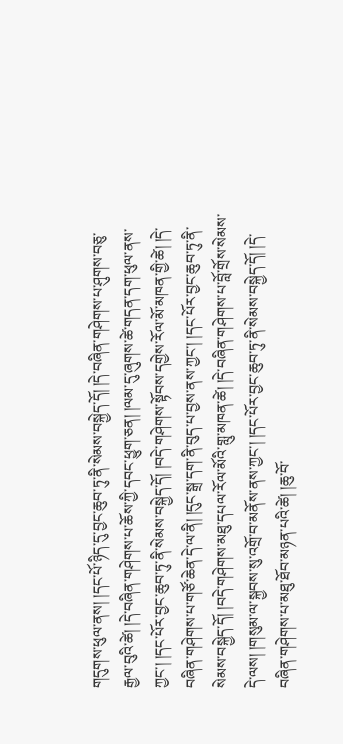གདུགས་ཕུལ་ནས། །དང་པོ་ཉིད་དུ་བྱང་ཆུབ་ཏུ་ནི་སེམས་བསྐྱེད་དོ། །དེ་བཞིན་གཤེགས་པ་ཤུགས་བཅུ་རྒྱལ་བུའི་ཚེ། །དེ་བཞིན་གཤེགས་པ་ཆོས་ཀྱི་དབང་ཕྱུག་ཅན། །ལམ་དུ་ཞུགས་ཚེ་གདན་དག་ཕུལ་ནས་ཀྱང་། །དང་པོར་བྱང་ཆུབ་ཏུ་ནི་སེམས་བསྐྱེད་དོ། །བདེ་གཤེགས་སྟོབས་དགྱེས་རོལ་མོ་མཁན་གྱི་ཚེ། །དེ་བཞིན་གཤེགས་པ་གཙོ་ཆེན་དེ་ལ་ནི། །དུང་སྒྲ་དག་ནི་བུད་པ་བྱས་ནས་ཀྱང་། །དང་པོར་བྱང་ཆུབ་ཏུ་ནི་སེམས་བསྐྱེད་དོ། །བདེ་གཤེགས་མཐུ་དཔལ་རོལ་མོའི་གླུ་མཁན་ཚེ། །དེ་བཞིན་གཤེགས་པ་བློ་གྲོས་སེམས་དེ་ལས། །གསུམ་ལ་སྐྱབས་སུ་འགྲོ་བ་མནོས་ནས་ཀྱང་། །དང་པོར་བྱང་ཆུབ་ཏུ་ནི་སེམས་བསྐྱེད་དོ། །དེ་བཞིན་གཤེགས་པ་མཐུ་ཐོབ་མཉན་པའི་ཚེ། །ཆུ་བོ་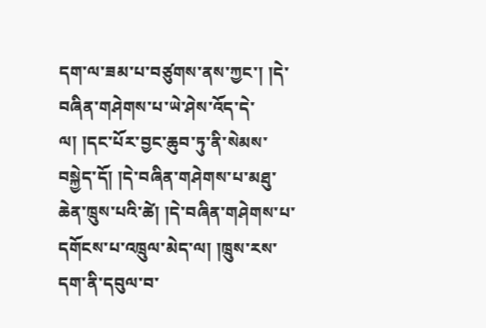དག་ལ་ཟམ་པ་བཙུགས་ནས་ཀྱང་། །དེ་བཞིན་གཤེགས་པ་ཡེ་ཤེས་འོད་དེ་ལ། །དང་པོར་བྱང་ཆུབ་ཏུ་ནི་སེམས་བསྐྱེད་དོ། །དེ་བཞིན་གཤེགས་པ་མཐུ་ཆེན་ཁྲུས་པའི་ཚེ། །དེ་བཞིན་གཤེགས་པ་དགོངས་པ་འཁྲུལ་མེད་ལ། །ཁྲུས་རས་དག་ནི་དབུལ་བ་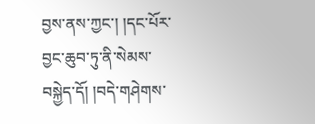བྱས་ནས་ཀྱང་། །དང་པོར་བྱང་ཆུབ་ཏུ་ནི་སེམས་བསྐྱེད་དོ། །བདེ་གཤེགས་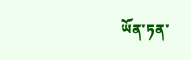ཡོན་ཏན་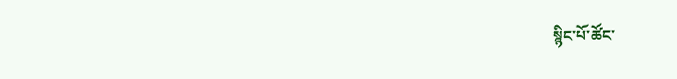སྙིང་པོ་ཚོང་